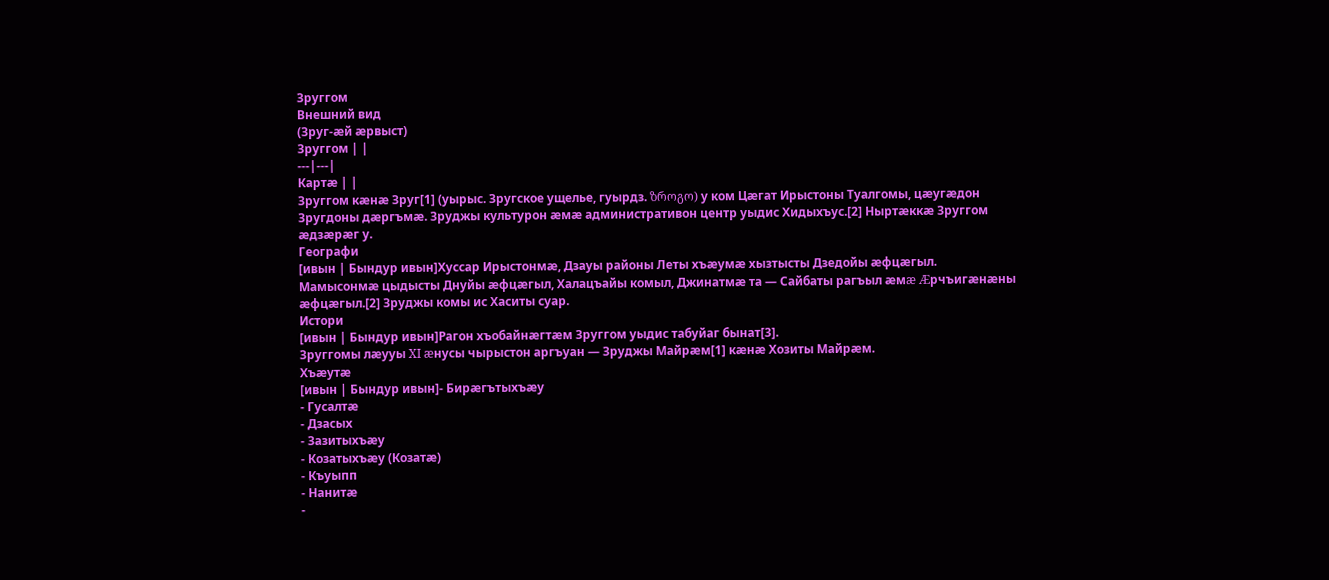Зруггом
Внешний вид
(Зруг-æй æрвыст)
Зруггом | |
---|---|
Картæ | |
Зруггом кæнæ Зруг[1] (уырыс. Зругское ущелье, гуырдз. ზროგო) у ком Цæгат Ирыстоны Туалгомы, цæугæдон Зругдоны дæргъмæ. Зруджы культурон æмæ административон центр уыдис Хидыхъус.[2] Ныртæккæ Зруггом æдзæрæг у.
Географи
[ивын | Бындур ивын]Хуссар Ирыстонмæ, Дзауы районы Леты хъæумæ хызтысты Дзедойы æфцæгыл. Мамысонмæ цыдысты Днуйы æфцæгыл, Халацъайы комыл, Джинатмæ та — Сайбаты рагъыл æмæ Æрчъигæнæны æфцæгыл.[2] Зруджы комы ис Хаситы суар.
Истори
[ивын | Бындур ивын]Рагон хъобайнæгтæм Зруггом уыдис табуйаг бынат[3].
Зруггомы лæууы XI æнусы чырыстон аргъуан — Зруджы Майрæм[1] кæнæ Хозиты Майрæм.
Хъæутæ
[ивын | Бындур ивын]- Бирæгътыхъæу
- Гусалтæ
- Дзасых
- Зазитыхъæу
- Козатыхъæу (Козатæ)
- Къуыпп
- Нанитæ
-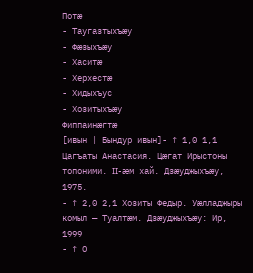Потæ
- Таугазтыхъæу
- Фæзыхъæу
- Хаситæ
- Херхестæ
- Хидыхъус
- Хозитыхъæу
Фиппаинæгтæ
[ивын | Бындур ивын]- ↑ 1,0 1,1 Цагъаты Анастасия. Цæгат Ирыстоны топоними. II-æм хай. Дзæуджыхъæу, 1975.
- ↑ 2,0 2,1 Хозиты Федыр. Уæлладжыры комыл — Туалтæм. Дзæуджыхъæу: Ир, 1999
- ↑ О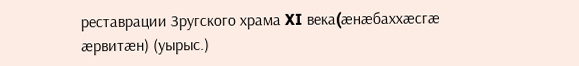реставрации Зругского храма XI века(æнæбаххæсгæ æрвитæн) (уырыс.)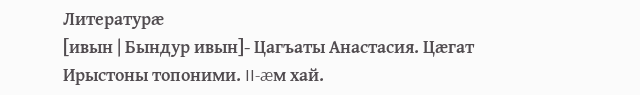Литературæ
[ивын | Бындур ивын]- Цагъаты Анастасия. Цæгат Ирыстоны топоними. II-æм хай.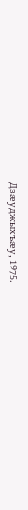Дзæуджыхъæу, 1975.